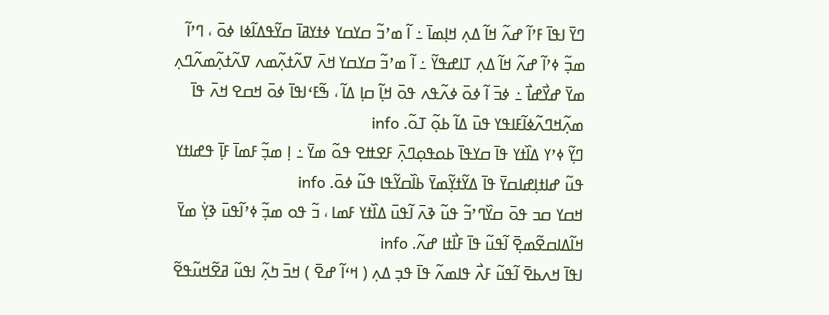ߣߌ߫ ߊߟߊ߫ ߓߴߊ߬ ߝߍ߬ ߞߊ߬ ߡߍ߲ ߞߊ߲ߘߊ߫ ߸ ߊ߬ ߘߴߏ߬ ߛߌߛߌ ߦߙߌߥߊ߫ ߛߌ߬ߟߡߊ߬ߦߊ ߦߋ߫ ، ߣߴߊ߬ ߘߏ߲߬ ߦߴߊ߬ ߝߍ߬ ߞߊ߬ ߡߍ߲ ߠߊߝߟߌ߬ ߸ ߊ߬ ߘߴߏ߬ ߛߌߛߌ ߞߍ߫ ߜߍ߬ߙߍ߲߬ߘߍ ߜߍ߬ߙߍ߲߬ߘߍ߬ߣߍ߲ ߘߌ߫ ߝߌ߯ߝߊ߯ ߸ ߦߏ߫ ߊ߬ ߦߋ߫ ߦߍ߬ߟߍ ߟߋ߫ ߞߊ߲߬ ߛߊ߲ ߡߊ߬ ، ߒ߬ߓߵߊߟߊ߫ ߦߋ߫ ߞߛߐ ߞߍ߫ ߟߊ߫ ߘߍ߲߬ߞߣߍ߬ߦߊ߬ߓߊߟߌ ߟߎ߫ ߡߊ߬ ߕߋ߲߬ ߠߋ߬. info
ߣߌ߲߬ ߦߴߌ ߡߊ߰ߙߌ ߟߊ߫ ߛߌߟߊ߫ ߕߋߟߋ߲ߣߍ߲߫ ߓߐߚߐ ߟߋ߬ ߘߌ߫ ߸ ߊ߲ ߘߏ߲߬ ߓߘߊ߫ ߓߊ߲߫ ߟߝߊߙߌ ߟߎ߬ ߝߊߙߊ߲ߝߊߛߌ߫ ߟߊ߫ ߡߌ߬ߙߌ߲߬ߘߌ߫ ߕߊ߰ߛߌ߬ߟߊ ߟߎ߬ ߦߋ߫. info
ߞߛߌ ߛߏ ߟߋ߫ ߛߌ߰ߣߴߏ߬ ߟߎ߬ ߢߍ߫ ߊ߬ߟߎ߫ ߡߊ߰ߙߌ ߓߘߊ ، ߏ߬ ߟߋ ߘߏ߲߬ ߦߴߊ߬ߟߎ߫ ߢߌ߲߭ ߘߌ߫ ߞߊ߬ߡߊߛߐ߬ߘߐ߲߫ ߊ߬ߟߎ߬ ߟߊ߫ ߓߊ߯ߙߊ ߝߍ߬. info
ߊߟߊ߫ ߞߍߕߐ߫ ߊ߬ߟߎ߬ ߓߍ߯ ߟߊߘߍ߬ ߟߊ߫ ߟߏ߲ ߡߍ߲ ( ߞߵߊ߬ ߝߐ߫ ) ߞߏ߫ ߤߍ߲߬ ߊߟߎ߬ ߥߐ߬ߞߎ߬ߟߐ߬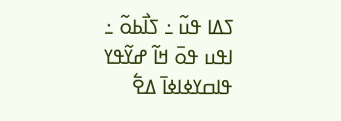ߖߡߊ ߟߎ߬ ߸ ߖߊ߯ߕߋ߬ ߸ ߊߟߎ ߟߋ߫ ߞߊ߬ ߝߌ߬ߟߌ ߟߊߛߌߦߊߦߊ߫ ߡߐ߱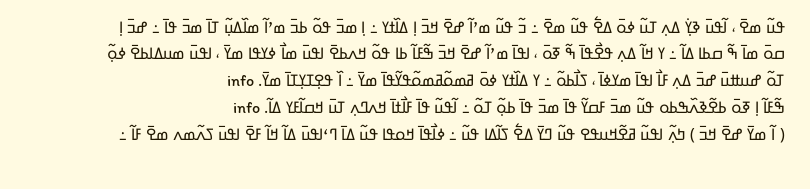ߟߎ߬ ߘߐ߫ ، ߊ߬ߟߎ߫ ߢߌ߲߭ ߡߍ߲ ߠߎ߬ ߦߋ߫ ߡߐ߱ ߟߎ߬ ߘߐ߫ ߸ ߏ߬ ߟߎ߬ ߘߴߊ߬ ߝߐ߫ ߞߏ߫ ߊ߲ ߡߊ߰ߙߌ ߸ ߊ߲ ߘߏ߫ ߟߋ߬ ߕߏ߫ ߘߴߊ߬ ߘߊ߰ߡߎ߲߬ ߠߊ߫ ߘߏ߫ ߟߊ߫ ߸ ߝߏ߫ ߊ߲ ߛߋ߫ ߘߊ߫ ߒ߬ ߛߕߊ ߡߊ߬ ߸ ߌ ߞߊ߬ ߡߍ߲ ߟߐ߯ߟߊ߫ ߒ߬ ߧߋ߫ ، ߊߟߊ߫ ߘߴߊ߬ ߝߐ߫ ߞߏ߫ ߒ߬ߓߊ߬ ߕߊ ߟߋ߬ ߞߍߕߐ߫ ߊߟߎ߫ ߘߊ߯ ߦߌߟߊ ߘߌ߫ ، ߊߟߎ߫ ߘߎߡߊߕߐ߫ ߦߋ߲߬ ߠߋ߬ ߝߎߚߎ߫ ߝߏ߫ ߡߍ߲ ߓߊ߯ ߊߟߊ߫ ߘߌߦߊ߫ ، ߖߊ߯ߕߋ߬ ߸ ߌ ߡߊ߰ߙߌ ߦߋ߫ ߥߘߋ߬ߥߘߋ߬ߟߌ߬ߟߊ߫ ߘߌ߫ ߸ ߊ߰ ߟߐ߲ߠߌ߲ߠߊ߫ ߘߌ߫. info
ߒ߬ߓߊ߬ ߊ߲ ߧߋ߫ ߕߐ߬ߢߍ߰ߒߕߋ ߟߎ߬ ߘߏ߫ ߓߛߌ߬ ߟߊ߫ ߘߏ߫ ߟߊ߫ ߕߋ߲߬ ߠߋ߬ ߸ ߊ߬ߟߎ߬ ߟߊ߫ ߓߊ߯ߙߊ߫ ߞߍߣߍ߲ ߠߎ߫ ߞߛߊ߬ߓߌ ߡߊ߬. info
( ߊ߬ ߘߌ߫ ߝߐ߫ ߞߏ߫ ) ߤߍ߲߬ ߊߟߎ߬ ߥߐ߬ߞߎߟߐ ߟߎ߬ ߣߌ߫ ߡߐ߱ ߖߊ߬ߡߊ ߟߎ߬ ߸ ߦߊ߯ߟߊ߫ ߞߋߟߊ ߟߎ߬ ߡߊ߫ ߣߵߊߟߎ߫ ߡߊ߬ ߞߊ߬ ߓߐ߫ ߊߟߎ߫ ߖߍ߬ߘߍ ߘߐ߫ ߓߊ߬ ߸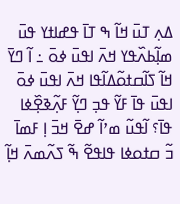ߡߍ߲ ߠߎ߫ ߞߊ߬ ߒ ߠߊ߫ ߟߝߊߙߌ ߟߎ߫ ߘߊ߲߬ߕߍ߰ߟߌ ߞߍ߫ ߊߟߎ߫ ߦߋ߫ ߸ ߊ߬ ߣߌ߫ ߞߊ߬ ߖߊ߬ߛߙߋ߬ߡߊ߬ߟߊ ߞߍ߫ ߊߟߎ߫ ߦߋ߫ ߊߟߎ߫ ߟߊ߫ ߓߌ߬ ߟߏ߲ ߣߌ߲߬ ߓߍ߲߬ߢߐ߲߰ߦߊ ߟߊ߫؟ ߊ߬ߟߎ߬ ߘߴߊ߬ ߝߐ߫ ߞߏ߫ ߊ߲ ߓߘߊ߫ ߏ߬ ߛߙߋߦߊ ߟߊߟߐ߬ ߒ߬ ߖߍ߬ߘߍ߫ ߞߊ߲߬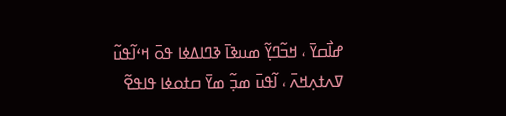ߝߊ߯ߛߌ߫ ، ߞߏ߬ߣߌ߲߬ ߘߎߢߊ߫ ߢߣߊߡߦߊ ߟߋ߫ ߞߵߊ߬ߟߎ߬ ߜߍߙߍ߲ߞߍ߫ ، ߊ߬ߟߎ߫ ߘߏ߲߬ ߘߌ߫ ߛߙߋߦߊ ߟߊߟߐ߬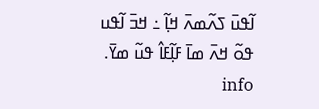ߊ߬ߟߎ߫ ߖߍ߬ߘߍ߫ ߞߊ߲߬ ߸ ߞߏ߫ ߊ߬ߟߎ ߟߋ߬ ߞߍ߫ ߘߊ߫ ߓߊ߲߬ߓߊ߮ ߟߎ߬ ߘߌ߫. info